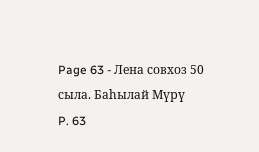Page 63 - Лена совхоз 50 сыла. Баһылай Мүрү
P. 63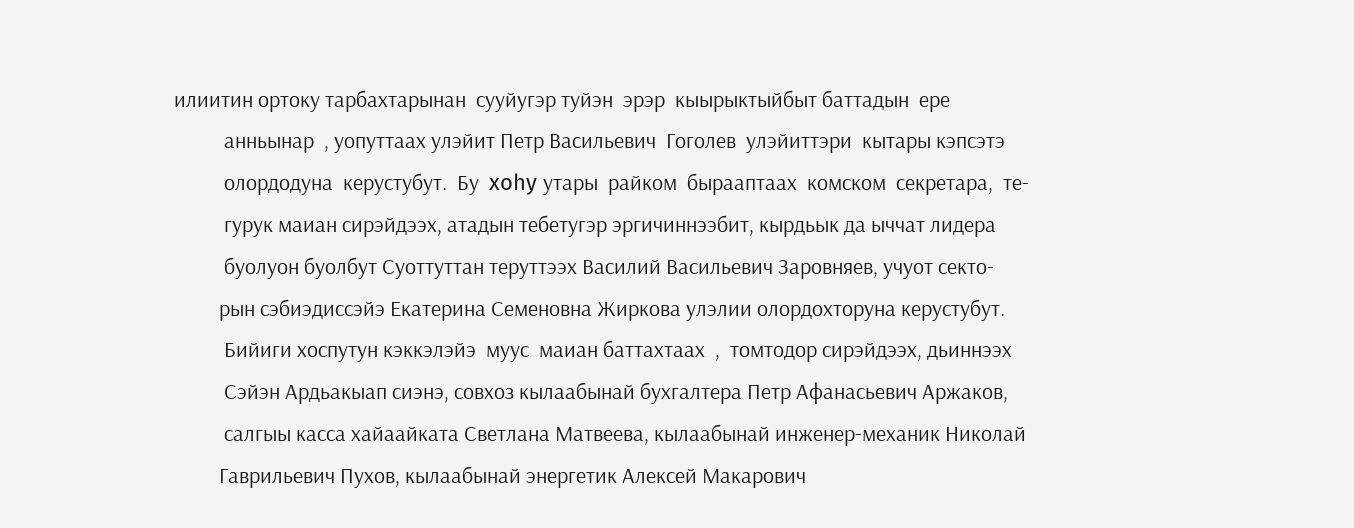илиитин ортоку тарбахтарынан  сууйугэр туйэн  эрэр  кыырыктыйбыт баттадын  ере
          анньынар  , уопуттаах улэйит Петр Васильевич  Гоголев  улэйиттэри  кытары кэпсэтэ
          олордодуна  керустубут.  Бу  xohy утары  райком  бырааптаах  комском  секретара,  те-
          гурук маиан сирэйдээх, атадын тебетугэр эргичиннээбит, кырдьык да ыччат лидера
          буолуон буолбут Суоттуттан теруттээх Василий Васильевич Заровняев, учуот секто-
         рын сэбиэдиссэйэ Екатерина Семеновна Жиркова улэлии олордохторуна керустубут.
          Бийиги хоспутун кэккэлэйэ  муус  маиан баттахтаах  ,  томтодор сирэйдээх, дьиннээх
          Сэйэн Ардьакыап сиэнэ, совхоз кылаабынай бухгалтера Петр Афанасьевич Аржаков,
          салгыы касса хайаайката Светлана Матвеева, кылаабынай инженер-механик Николай
         Гаврильевич Пухов, кылаабынай энергетик Алексей Макарович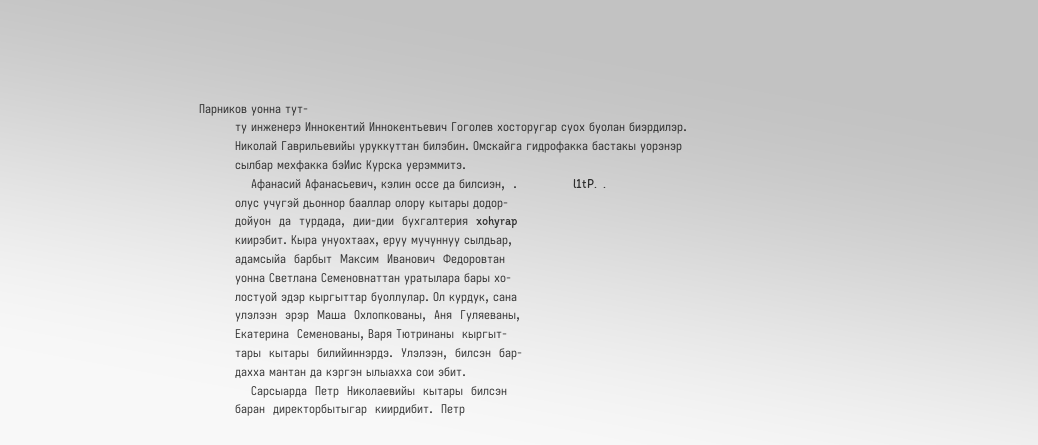Парников уонна тут-
         ту инженерэ Иннокентий Иннокентьевич Гоголев хосторугар суох буолан биэрдилэр.
         Николай Гаврильевийы уруккуттан билэбин. Омскайга гидрофакка бастакы уорэнэр
         сылбар мехфакка бэИис Курска уерэммитэ.
             Афанасий Афанасьевич, кэлин оссе да билсиэн,  .              l1tP.  .
         олус учугэй дьоннор бааллар олору кытары додор-
         дойуон  да  турдада,  дии-дии  бухгалтерия  xohyrap
         киирэбит. Кыра унуохтаах, еруу мучуннуу сылдьар,
         адамсыйа  барбыт  Максим  Иванович  Федоровтан
         уонна Светлана Семеновнаттан уратылара бары хо-
         лостуой эдэр кыргыттар буоллулар. Ол курдук, сана
         улэлээн  эрэр  Маша  Охлопкованы,  Аня  Гуляеваны,
         Екатерина  Семенованы, Варя Тютринаны  кыргыт-
         тары  кытары  билийиннэрдэ.  Улэлээн,  билсэн  бар-
         дахха мантан да кэргэн ылыахха сои эбит.
             Сарсыарда  Петр  Николаевийы  кытары  билсэн
         баран  директорбытыгар  киирдибит.  Петр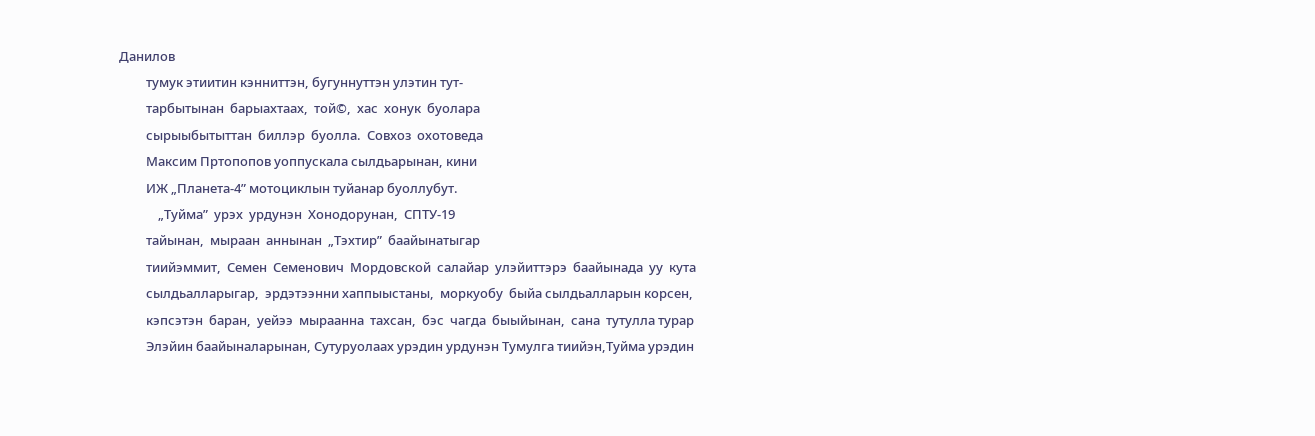Данилов
         тумук этиитин кэнниттэн, бугуннуттэн улэтин тут-
         тарбытынан  барыахтаах,  той©,  хас  хонук  буолара
         сырыыбытыттан  биллэр  буолла.  Совхоз  охотоведа
         Максим Пртопопов уоппускала сылдьарынан, кини
         ИЖ „Планета-4” мотоциклын туйанар буоллубут.
             „Туйма”  урэх  урдунэн  Хонодорунан,  СПТУ-19
         тайынан,  мыраан  аннынан  „Тэхтир”  баайынатыгар
         тиийэммит,  Семен  Семенович  Мордовской  салайар  улэйиттэрэ  баайынада  уу  кута
         сылдьалларыгар,  эрдэтээнни хаппыыстаны,  моркуобу  быйа сылдьалларын корсен,
         кэпсэтэн  баран,  уейээ  мыраанна  тахсан,  бэс  чагда  быыйынан,  сана  тутулла турар
         Элэйин баайыналарынан, Сутуруолаах урэдин урдунэн Тумулга тиийэн,Туйма урэдин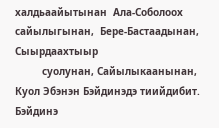халдьаайытынан  Ала-Соболоох  сайылыгынан,  Бере-Бастаадынан,  Сыырдаахтыыр
         суолунан, Сайылыкаанынан, Куол Эбэнэн Бэйдинэдэ тиийдибит. Бэйдинэ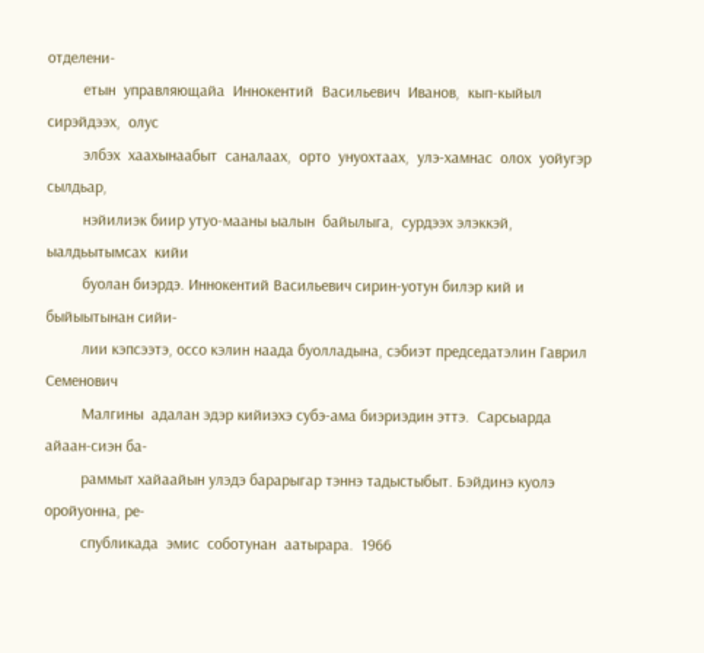отделени-
         етын  управляющайа  Иннокентий  Васильевич  Иванов,  кып-кыйыл  сирэйдээх,  олус
         элбэх  хаахынаабыт  саналаах,  орто  унуохтаах,  улэ-хамнас  олох  уойугэр  сылдьар,
         нэйилиэк биир утуо-мааны ыалын  байылыга,  сурдээх элэккэй,  ыалдьытымсах  кийи
         буолан биэрдэ. Иннокентий Васильевич сирин-уотун билэр кий и быйыытынан сийи-
         лии кэпсээтэ, оссо кэлин наада буолладына, сэбиэт председатэлин Гаврил Семенович
         Малгины  адалан эдэр кийиэхэ субэ-ама биэриэдин эттэ.  Сарсыарда  айаан-сиэн ба-
         раммыт хайаайын улэдэ барарыгар тэннэ тадыстыбыт. Бэйдинэ куолэ оройуонна, ре-
         спубликада  эмис  соботунан  аатырара.  1966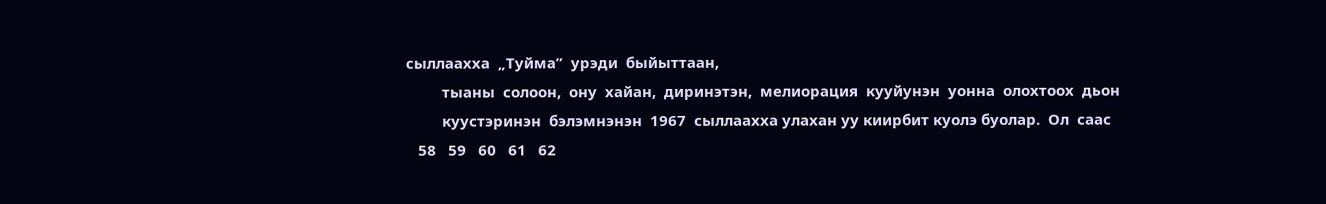сыллаахха  „Туйма”  урэди  быйыттаан,
         тыаны  солоон,  ону  хайан,  диринэтэн,  мелиорация  кууйунэн  уонна  олохтоох  дьон
         куустэринэн  бэлэмнэнэн  1967  сыллаахха улахан уу киирбит куолэ буолар.  Ол  саас
   58   59   60   61   62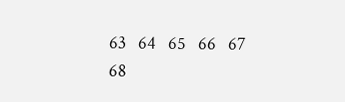63   64   65   66   67   68